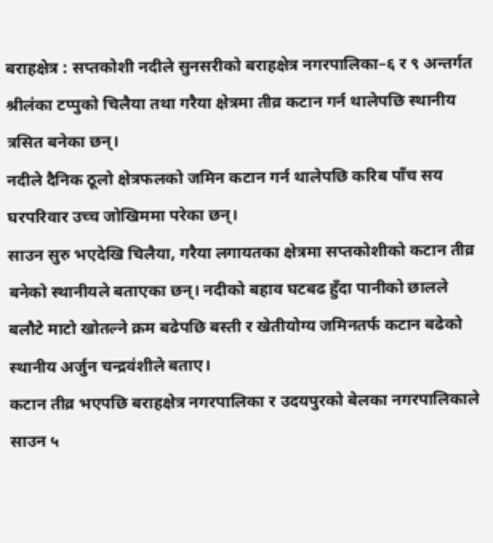बराहक्षेत्र : सप्तकोशी नदीले सुनसरीको बराहक्षेत्र नगरपालिका–६ र ९ अन्तर्गत श्रीलंका टप्पुको चिलैया तथा गरैया क्षेत्रमा तीव्र कटान गर्न थालेपछि स्थानीय त्रसित बनेका छन्।
नदीले दैनिक ठूलो क्षेत्रफलको जमिन कटान गर्न थालेपछि करिब पाँच सय घरपरिवार उच्च जोखिममा परेका छन्।
साउन सुरु भएदेखि चिलैया, गरैया लगायतका क्षेत्रमा सप्तकोशीको कटान तीव्र बनेको स्थानीयले बताएका छन्। नदीको बहाव घटबढ हुँदा पानीको छालले बलौटे माटो खोतल्ने क्रम बढेपछि बस्ती र खेतीयोग्य जमिनतर्फ कटान बढेको स्थानीय अर्जुन चन्द्रवंशीले बताए।
कटान तीव्र भएपछि बराहक्षेत्र नगरपालिका र उदयपुरको बेलका नगरपालिकाले साउन ५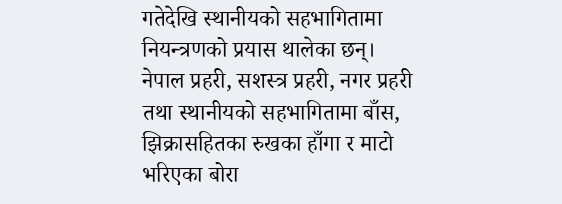गतेदेखि स्थानीयको सहभागितामा नियन्त्रणको प्रयास थालेका छन्।
नेपाल प्रहरी, सशस्त्र प्रहरी, नगर प्रहरी तथा स्थानीयको सहभागितामा बाँस, झिक्रासहितका रुखका हाँगा र माटो भरिएका बोरा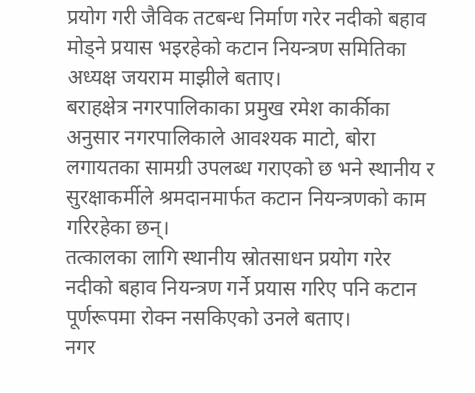प्रयोग गरी जैविक तटबन्ध निर्माण गरेर नदीको बहाव मोड्ने प्रयास भइरहेको कटान नियन्त्रण समितिका अध्यक्ष जयराम माझीले बताए।
बराहक्षेत्र नगरपालिकाका प्रमुख रमेश कार्कीका अनुसार नगरपालिकाले आवश्यक माटो, बोरा लगायतका सामग्री उपलब्ध गराएको छ भने स्थानीय र सुरक्षाकर्मीले श्रमदानमार्फत कटान नियन्त्रणको काम गरिरहेका छन्।
तत्कालका लागि स्थानीय स्रोतसाधन प्रयोग गरेर नदीको बहाव नियन्त्रण गर्ने प्रयास गरिए पनि कटान पूर्णरूपमा रोक्न नसकिएको उनले बताए।
नगर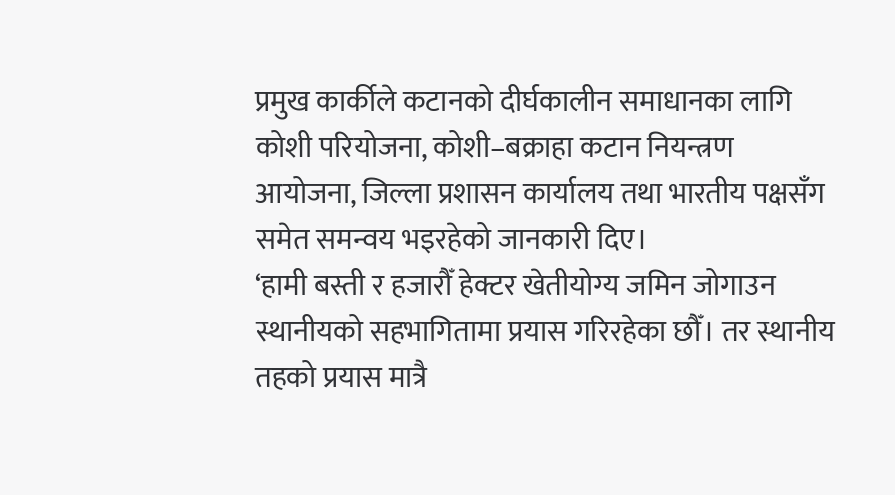प्रमुख कार्कीले कटानको दीर्घकालीन समाधानका लागि कोशी परियोजना, कोशी–बक्राहा कटान नियन्त्रण आयोजना, जिल्ला प्रशासन कार्यालय तथा भारतीय पक्षसँग समेत समन्वय भइरहेको जानकारी दिए।
‘हामी बस्ती र हजारौँ हेक्टर खेतीयोग्य जमिन जोगाउन स्थानीयको सहभागितामा प्रयास गरिरहेका छौँ। तर स्थानीय तहको प्रयास मात्रै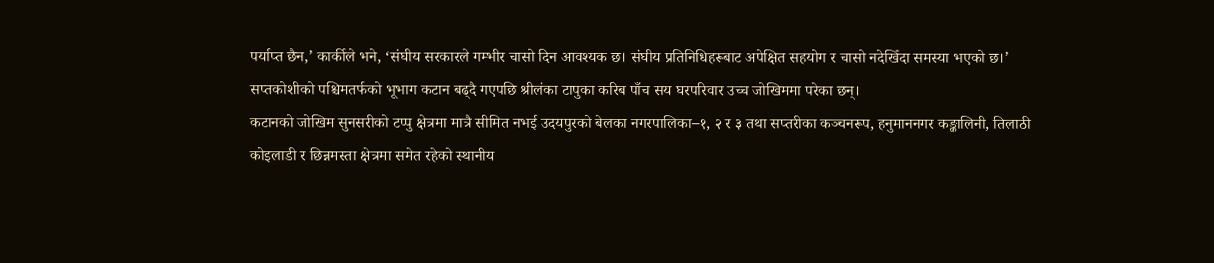पर्याप्त छैन,’ कार्कीले भने, ‘संघीय सरकारले गम्भीर चासो दिन आवश्यक छ। संघीय प्रतिनिधिहरूबाट अपेक्षित सहयोग र चासो नदेखिँदा समस्या भएको छ।’
सप्तकोशीको पश्चिमतर्फको भूभाग कटान बढ्दै गएपछि श्रीलंका टापुका करिब पाँच सय घरपरिवार उच्च जोखिममा परेका छन्।
कटानको जोखिम सुनसरीको टप्पु क्षेत्रमा मात्रै सीमित नभई उदयपुरको बेलका नगरपालिका–१, २ र ३ तथा सप्तरीका कञ्चनरूप, हनुमाननगर कङ्कालिनी, तिलाठी कोइलाडी र छिन्नमस्ता क्षेत्रमा समेत रहेको स्थानीय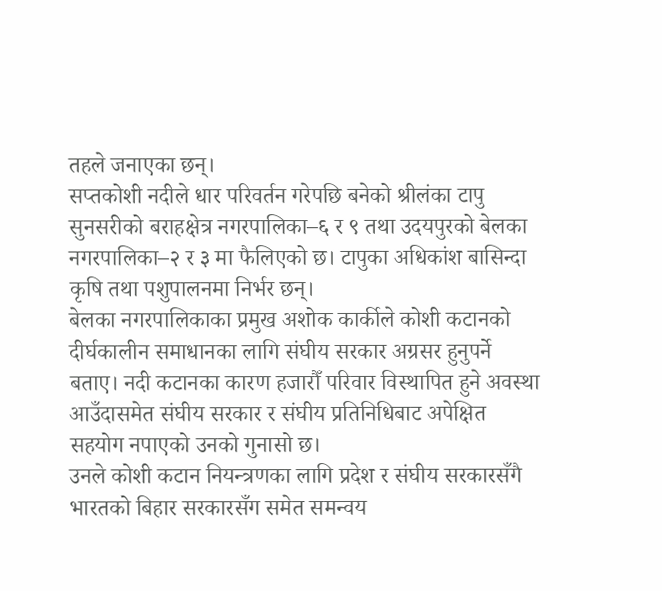तहले जनाएका छन्।
सप्तकोशी नदीले धार परिवर्तन गरेपछि बनेको श्रीलंका टापु सुनसरीको बराहक्षेत्र नगरपालिका–६ र ९ तथा उदयपुरको बेलका नगरपालिका–२ र ३ मा फैलिएको छ। टापुका अधिकांश बासिन्दा कृषि तथा पशुपालनमा निर्भर छन्।
बेलका नगरपालिकाका प्रमुख अशोक कार्कीले कोशी कटानको दीर्घकालीन समाधानका लागि संघीय सरकार अग्रसर हुनुपर्ने बताए। नदी कटानका कारण हजारौँ परिवार विस्थापित हुने अवस्था आउँदासमेत संघीय सरकार र संघीय प्रतिनिधिबाट अपेक्षित सहयोग नपाएको उनको गुनासो छ।
उनले कोशी कटान नियन्त्रणका लागि प्रदेश र संघीय सरकारसँगै भारतको बिहार सरकारसँग समेत समन्वय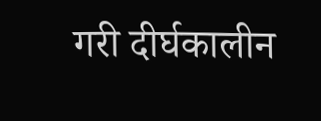गरी दीर्घकालीन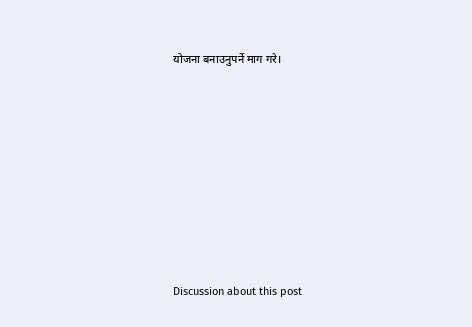योजना बनाउनुपर्ने माग गरे।











Discussion about this post